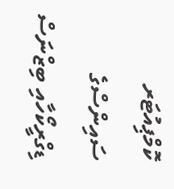ކޮމްޕިއުޓަރ ސައިންސްގެ ޑިގްރީކޯހާއި ބިޒްނަސް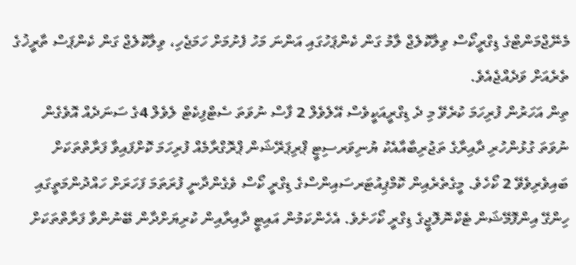މެނޭޖްމަންޓްގެ ޑިގްރީކޯސް ވިލާކޮލެޖް ލާމު ގަން ކެންޕަހުގައި އަންނަ މަހު ފެށުމަށް ހަމަޖެހި، ވިލާކޮލެޖް ގަން ކެންޕަސް ތާރީޚުގެ ތެރެއަށް ވަދެއްޖެއެވެ.
ތިން އަހަރުން ފުރިހަމަ ކުރެވޭ މި ދެ ޑިގްރީއަކީވެސް އޭލެވެލް 2 ފާސް ނުވަތަ ސެޓްފިކެޓް ލެވެލް 4ގެ ސަނަދެއް އޮވެގެން ނުވަތަ ގުޅުންހުރި ދާއިރާގެ ތަޖުރިބާއާއެކު ޔުނިވަރސިޓީ ޕްރިޕަރޭޝަން ޕްރޮގްރާމެއް ފުރިހަމަ ކޮށްފައިވާ ފަރާތްތަކަށް ބައިވެރިވެވޭ 2 ކޯހެވެ. މީގެތެރެއިން ކޮމްޕިއުޓަރސައިންސްގެ ޑިގްރީ ކޯސް ވެގެންދާނީ ފުރަތަމަ ފަހަރަށް ހައްދުންމަތީގައި ހިންގޭ އިންފޮމޭޝަން ޓެކްނޮލޮޖީގެ ޑިގްރީ ކޯހަށެވެ. އެހެންކަމުން އައިޓީ ދާއިރާއިން ކުރިޔަށްދާން ބޭނުންވާ ފަރާތްތަކަށް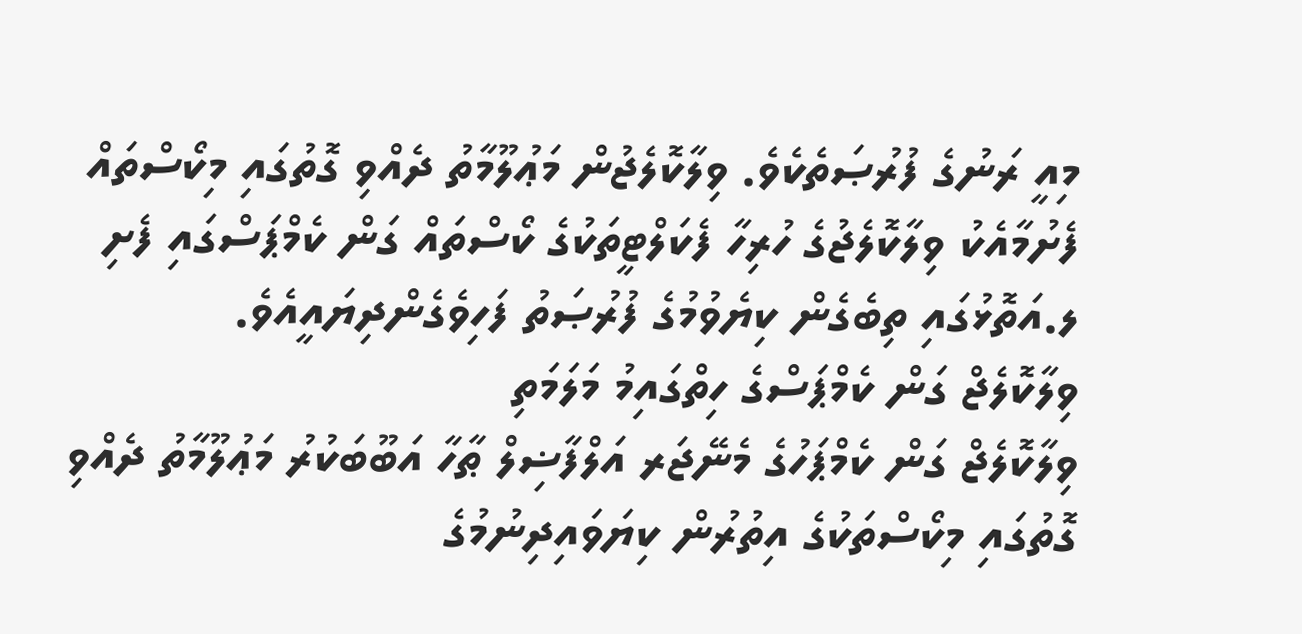މިއީ ރަނުގެ ފުރުޞަތެކެވެ. ވިލާކޮލެޖުން މަޢުލޫމާތު ދެއްވި ގޮތުގައި މިކޯސްތައް ފެށުމާއެކު ވިލާކޮލެޖުގެ ހުރިހާ ފެކަލްޓީތަކުގެ ކޯސްތައް ގަން ކެމްޕަސްގައި ފެށި ލ.އަތޮޅުގައި ތިބެގެން ކިޔެވުމުގެ ފުރުޞަތު ފަހިވެގެންދިޔައީއެވެ.
ވިލާކޮލެޖް ގަން ކެމްޕަސްގެ ހިތްގައިމު މަލަމަތި
ވިލާކޮލެޖް ގަން ކެމްޕަހުގެ މެނޭޖަރ އަލްފާޟިލް ޠާހާ އަބޫބަކުރު މަޢުލޫމާތު ދެއްވި ގޮތުގައި މިކޯސްތަކުގެ އިތުރުން ކިޔަވައިދިނުމުގެ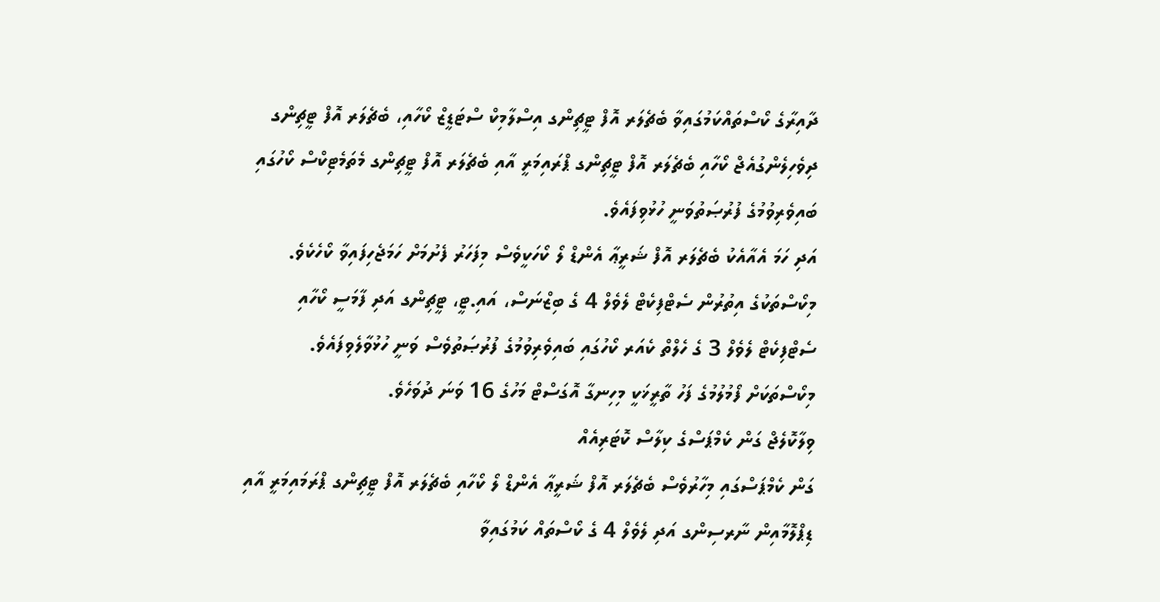ދާއިރާގެ ކޯސްތައްކަމުގައިވާ ބެޗެލަރ އޮފް ޓީޗިންގ އިސްލާމިކް ސްޓަޑީޒް ކޯހާއި، ބެޗެލަރ އޮފް ޓީޗިންގ ދިވެހިލެންގުއެޖް ކޯހާއި ބެޗެލަރ އޮފް ޓީޗިންގ ޕްރައިމަރީ އާއި ބެޗެލަރ އޮފް ޓީޗިންގ މެތަމެޓިކްސް ކޯހުގައި ބައިވެރިވުމުގެ ފުރުޞަތުވަނީ ހުޅުވިފައެވެ.
އަދި ހަމަ އެއާއެކު ބެޗެލަރ އޮފް ޝަރީޢާ އެންޑް ލޯ ކޯހަކީވެސް މިފަހަރު ފެށުމަށް ހަމަޖެހިފައިވާ ކޯހެކެވެ. މިކޯސްތަކުގެ އިތުރުން ސެޓްފިކެޓް ލެވެލް 4 ގެ ބިޒްނަސް، އައި.ޓީ، ޓީޗިންގ އަދި ފާމަސީ ކޯހާއި ސެޓްފިކެޓް ލެވެލް 3 ގެ ހެލްތް ކެއަރ ކޯހުގައި ބައިވެރިވުމުގެ ފުރުޞަތުވެސް ވަނީ ހުޅުވާލެވިފައެވެ. މިކޯސްތަކަށް ފޯމުލުމުގެ ފަހު ތާރީޚަކީ މިހިނގާ އޮގަސްޓް މަހުގެ 16 ވަނަ ދުވަހެވެ.
ވިލާކޮލެޖް ގަން ކެމްޕަސްގެ ކިލާސް ކޮޓަރިއެއް
ގަން ކެމްޕަސްގައި މިހާރުވެސް ބެޗެލަރ އޮފް ޝަރީޢާ އެންޑް ލޯ ކޯހާއި ބެޗެލަރ އޮފް ޓީޗިންގ ޕްރަމައިމަރީ އާއި ޑިޕްލޮމާއިން ނާރސިންގ އަދި ލެވެލް 4 ގެ ކޯސްތައް ކަމުގައިވާ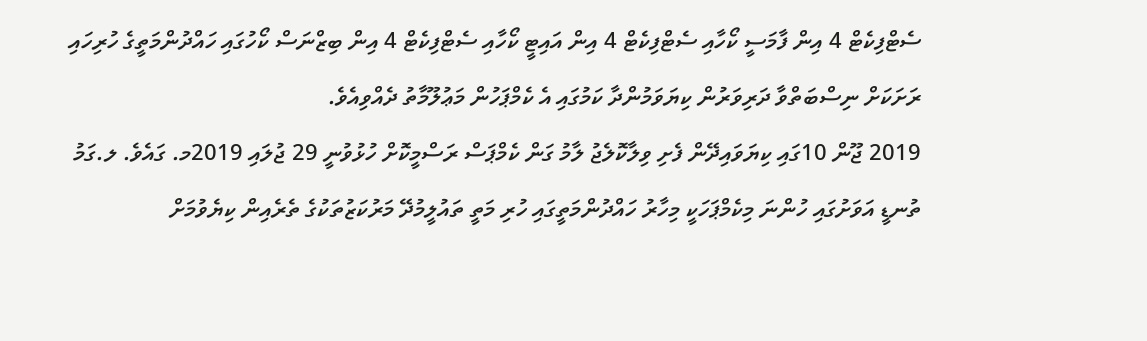ސެޓްފިކެޓް 4 އިން ފާމަސީ ކޯހާއި ސެޓްފިކެޓް 4 އިން އައިޓީ ކޯހާއި ސެޓްފިކެޓް 4 އިން ބިޒްނަސް ކޯހުގައި ހައްދުންމަތީގެ ހުރިހައި ރަށަކަށް ނިސްބަތްވާ ދަރިވަރުން ކިޔަވަމުންދާ ކަމުގައި އެ ކެމްޕަހުން މަޢުލޫމާތު ދެއްވިއެވެ.
2019 ޖޫން 10ގައި ކިޔަވައިދޭން ފެށި ވިލާކޮލެޖު ލާމު ގަން ކެމްޕަސް ރަސްމީކޮށް ހުޅުވުނީ 29 ޖުލައި 2019މ. ގައެވެ. ލ.ގަމު ތުނޑީ އަވަށުގައި ހުންނަ މިކެމްޕަހަކީ މިހާރު ހައްދުންމަތީގައި ހުރި މަތީ ތައުލީމުދޭ މަރުކަޒުތަކުގެ ތެރެއިން ކިޔެވުމަށް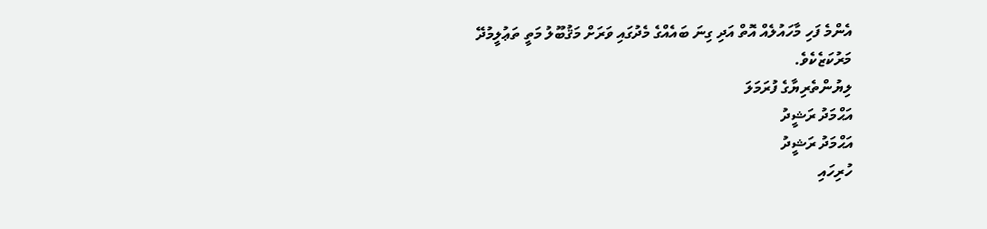އެންމެ ފަހި މާހައުލެއް އޮތް އަދި ގިނަ ބައެއްގެ މެދުގައި ވަރަށް މަޤުބޫލު މަތީ ތަޢުލީމުދޭ މަރުކަޒެކެވެ.
ލިޔުންތެރިޔާގެ ފުރަމަލަ
އަޙްމަދު ރަޝީދު
އަޙްމަދު ރަޝީދު
ހުރިހައި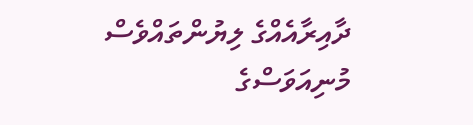ދާއިރާއެއްގެ ލިޔުންތައްވެސް މުނިއަވަސްގެ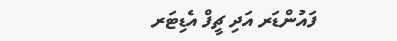ފައުންޑަރ އަދި ޗީފް އެޑިޓަރ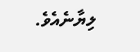ލިޔާނެއެވެ.